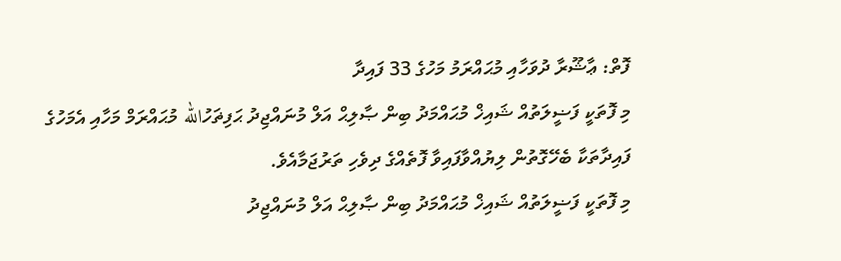ފޮތް: ޢާޝޫރާ ދުވަހާއި މުޙައްރަމު މަހުގެ 33 ފައިދާ
މި ފޮތަކީ ފަޟީލަތުއް ޝައިޚް މުޙައްމަދު ބިން ޞާލިޙް އަލް މުނައްޖިދު ޙަފިޡަހުالله މުޙައްރަމް މަހާއި އެމަހުގެ ފައިދާތަކާ ބެހޭގޮތުން ލިޔުއްވާފައިވާ ފޮތެއްގެ ދިވެހި ތަރުޖަމާއެވެ.
މި ފޮތަކީ ފަޟީލަތުއް ޝައިޚް މުޙައްމަދު ބިން ޞާލިޙް އަލް މުނައްޖިދު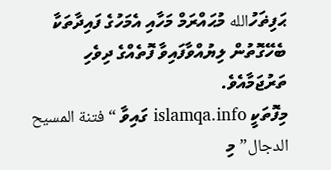ޙަފިޡަހުالله މުޙައްރަމް މަހާއި އެމަހުގެ ފައިދާތަކާ ބެހޭގޮތުން ލިޔުއްވާފައިވާ ފޮތެއްގެ ދިވެހި ތަރުޖަމާއެވެ.
މިފޮތަކީ islamqa.info ގައިވާ “فتنة المسيح الدجال” މި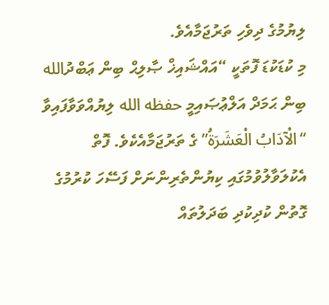ލިޔުމުގެ ދިވެހި ތަރުޖަމާއެވެ.
މި ކުޑަކުޑަ ފޮތަކީ “އައްޝައިޚް ޞާލިޙް ބިން ޢަބްދުالله ބިން ޙަމަދް އަލްޢުޞައިމީ حفظه الله ލިޔުއްވަވާފައިވާ “الْآدَابُ الْعَشَرَةُ” ގެ ތަރުޖަމާއެކެވެ. ފޮތް އެކުލަވާލުވުމުގައި ކިޔުންތެރިންނަށް ފަސޭހަ ކުރުމުގެ ގޮތުން ކުދިކުދި ބަދަލުތައް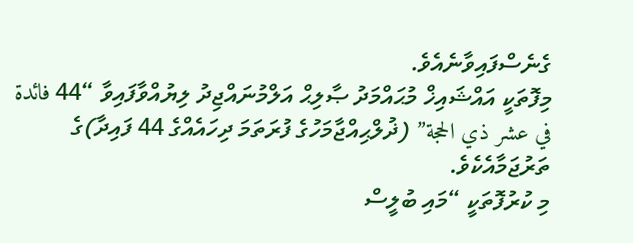ގެނެސްފައިވާނެއެވެ.
މިފޮތަކީ އައްޝައިޚް މުޙައްމަދު ޞާލިޙް އަލްމުނައްޖިދު ލިޔުއްވާފައިވާ “44 فائدة في عشر ذي الحجة” (ޛުލްޙިއްޖާމަހުގެ ފުރަތަމަ ދިހައެއްގެ 44 ފައިދާ)ގެ ތަރުޖަމާއެކެވެ.
މި ކުރުފޮތަކީ “މައި ބުލީސް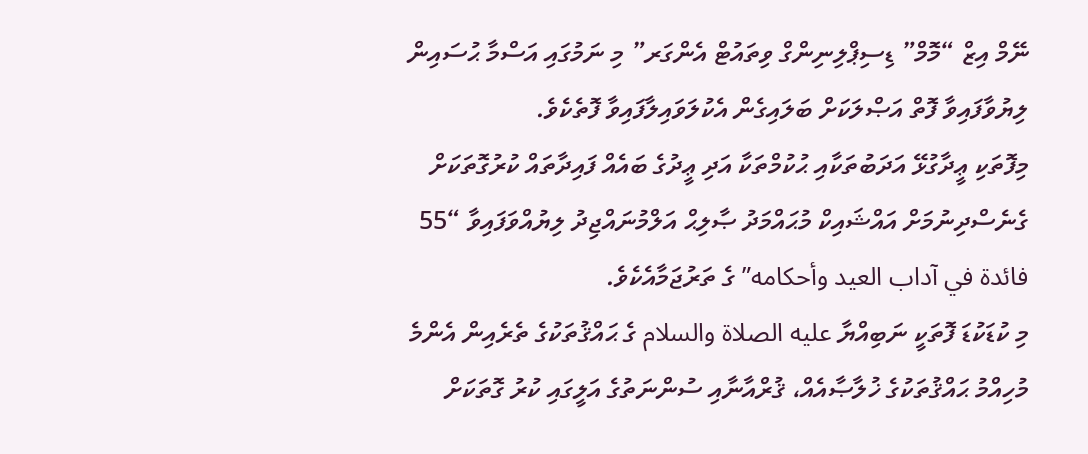ނޭމް އިޒް “މޮމް” ޑިސިޕްލިނިންގް ވިތައުޓް އެންގަރ” މި ނަމުގައި އަސްމާ ޙުސައިން ލިޔުވާފައިވާ ފޮތް އަޞްލަކަށް ބަލައިގެން އެކުލަވައިލާފައިވާ ފޮތެކެވެ.
މިފޮތަކި ޢީދާގުޅޭ އަދަބުތަކާއި ޙުކުމްތަކާ އަދި ޢީދުގެ ބައެއް ފައިދާތައް ކުރުގޮތަކަށް ގެނެސްދިނުމަށް އައްޝައިކް މުޙައްމަދު ޞާލިޙް އަލްމުނައްޖިދު ލިޔުއްވަފައިވާ “55 فائدة في آداب العيد وأحكامه” ގެ ތަރުޖަމާއެކެވެ.
މި ކުޑަކުޑަ ފޮތަކީ ނަބިއްޔާ عليه الصلاة والسلام ގެ ޙައްޤުތަކުގެ ތެރެއިން އެންމެ މުހިއްމު ޙައްޤުތަކުގެ ޚުލާޞާއެއް، ޤުރްއާނާއި ސުންނަތުގެ އަލީގައި ކުރު ގޮތަކަށް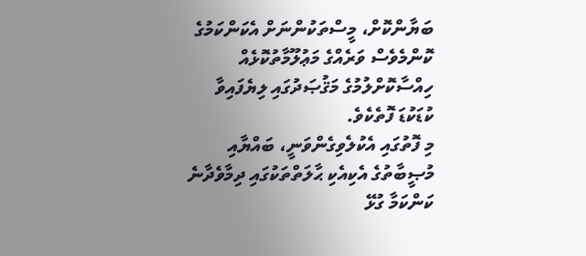ބަޔާންކޮށް، މީސްތަކުންނަށް އެކަންކަމުގެ ކޮންމެވެސް ވަރެއްގެ މަޢުލޫމާތުކޮޅެއް ހިއްސާކޮށްލުމުގެ މަޤުޞަދުގައި ލިޔެފައިވާ ކުޑަކުޑަ ފޮތެކެވެ.
މި ފޮތުގައި އެކުލެވިގެންވަނީ، ބައްޔާއި މުޞީބާތުގެ އެކިއެކި ޙާލަތްތަކުގައި ދިމާވެދާނެ ކަންކަމާ ގުޅޭ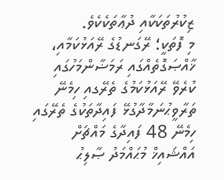ޒިކުރުތަކަކާއި ދުޢާތަކެކެވެ.
މި ފޮތަކީ؛ ރޭގަނޑުގެ ރޭއަޅުކަމާއި، ޚާއްޞަގޮތެއްގައި ރަމަޟާންމަހުގައި ކުރެވޭ ރޭއަޅުކަމުގެ ތެރޭގއި ހިމެނޭ ތަރާވީޙުނަމާދާގުޅޭ ފައިދާތަކުގެ ތެރޭގައި ހިމެނޭ 48 ފައިދާގެ މައްޗަށް އައްޝައިޚް މުޙައްމަދު ޞާލިޙު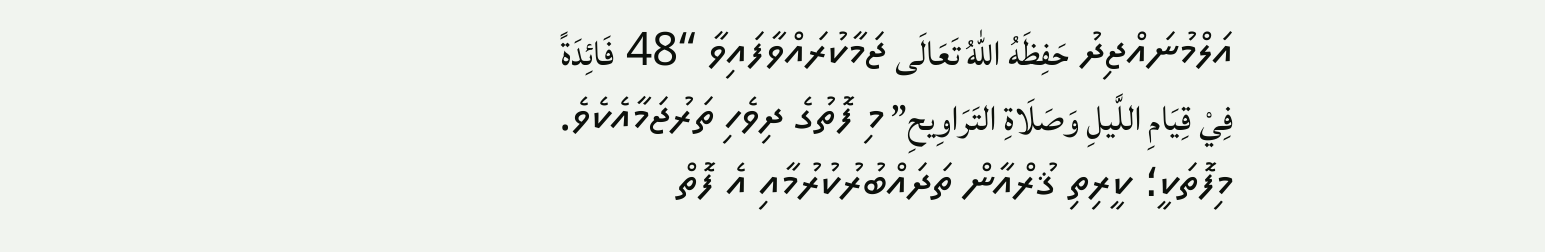އަލްމުނައްޖިދު حَفِظَهُ اللهُ تَعَالَى ޖަމާކުރައްވާފައިވާ “48 فَائِدَةً فِيْ قِيَامِ اللَّيلِ وَصَلَاةِ التَرَاوِيحِ” މި ފޮތުގެ ދިވެހި ތަރުޖަމާއެކެވެ.
މިފޮތަކީ؛ ކީރިތި ޤުރްއާން ތަދައްބުރުކުރުމާއި އެ ފޮތް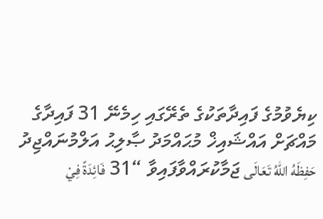ކިޔެވުމުގެ ފައިދާތަކުގެ ތެރޭގައި ހިމެނޭ 31 ފައިދާގެ މައްޗަށް އައްޝައިޚް މުޙައްމަދު ޞާލިޙު އަލްމުނައްޖިދު حَفِظَهُ اللهُ تَعَالَى ޖަމާކުރައްވާފައިވާ “31 فَائِدَةً فِيْ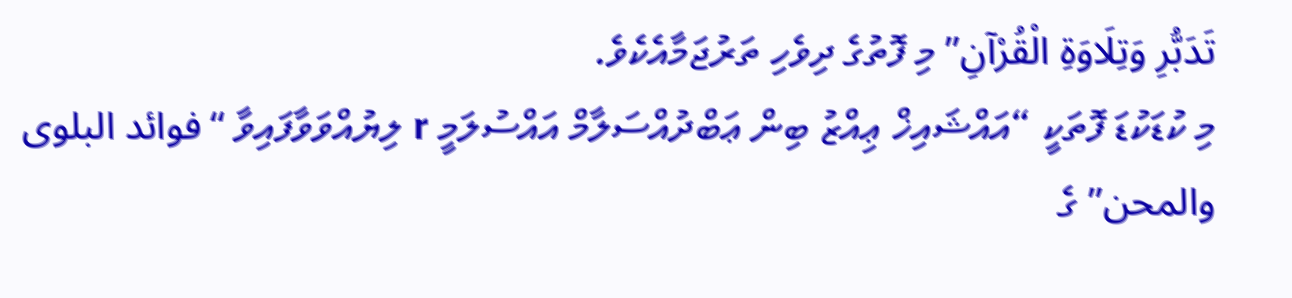تَدَبُّرِ وَتِلَاوَةِ الْقُرْآنِ” މި ފޮތުގެ ދިވެހި ތަރުޖަމާއެކެވެ.
މި ކުޑަކުޑަ ފޮތަކީ “އައްޝައިޚް ޢިއްޒު ބިން ޢަބްދުއްސަލާމް އައްސުލަމީ r ލިޔުއްވަވާފައިވާ “فوائد البلوى والمحن” ގެ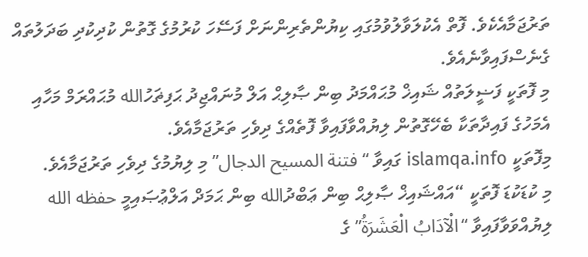ތަރުޖަމާއެކެވެ. ފޮތް އެކުލަވާލުވުމުގައި ކިޔުންތެރިންނަށް ފަސޭހަ ކުރުމުގެ ގޮތުން ކުދިކުދި ބަދަލުތައް ގެނެސްފައިވާނެއެވެ.
މި ފޮތަކީ ފަޟީލަތުއް ޝައިޚް މުޙައްމަދު ބިން ޞާލިޙް އަލް މުނައްޖިދު ޙަފިޡަހުالله މުޙައްރަމް މަހާއި އެމަހުގެ ފައިދާތަކާ ބެހޭގޮތުން ލިޔުއްވާފައިވާ ފޮތެއްގެ ދިވެހި ތަރުޖަމާއެވެ.
މިފޮތަކީ islamqa.info ގައިވާ “فتنة المسيح الدجال” މި ލިޔުމުގެ ދިވެހި ތަރުޖަމާއެވެ.
މި ކުޑަކުޑަ ފޮތަކީ “އައްޝައިޚް ޞާލިޙް ބިން ޢަބްދުالله ބިން ޙަމަދް އަލްޢުޞައިމީ حفظه الله ލިޔުއްވަވާފައިވާ “الْآدَابُ الْعَشَرَةُ” ގެ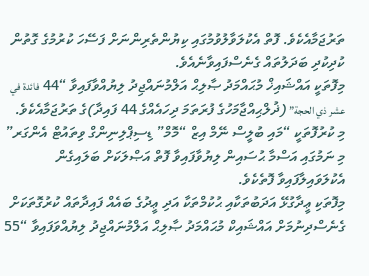ތަރުޖަމާއެކެވެ. ފޮތް އެކުލަވާލުވުމުގައި ކިޔުންތެރިންނަށް ފަސޭހަ ކުރުމުގެ ގޮތުން ކުދިކުދި ބަދަލުތައް ގެނެސްފައިވާނެއެވެ.
މިފޮތަކީ އައްޝައިޚް މުޙައްމަދު ޞާލިޙް އަލްމުނައްޖިދު ލިޔުއްވާފައިވާ “44 فائدة في عشر ذي الحجة” (ޛުލްޙިއްޖާމަހުގެ ފުރަތަމަ ދިހައެއްގެ 44 ފައިދާ)ގެ ތަރުޖަމާއެކެވެ.
މި ކުރުފޮތަކީ “މައި ބުލީސް ނޭމް އިޒް “މޮމް” ޑިސިޕްލިނިންގް ވިތައުޓް އެންގަރ” މި ނަމުގައި އަސްމާ ޙުސައިން ލިޔުވާފައިވާ ފޮތް އަޞްލަކަށް ބަލައިގެން އެކުލަވައިލާފައިވާ ފޮތެކެވެ.
މިފޮތަކި ޢީދާގުޅޭ އަދަބުތަކާއި ޙުކުމްތަކާ އަދި ޢީދުގެ ބައެއް ފައިދާތައް ކުރުގޮތަކަށް ގެނެސްދިނުމަށް އައްޝައިކް މުޙައްމަދު ޞާލިޙް އަލްމުނައްޖިދު ލިޔުއްވަފައިވާ “55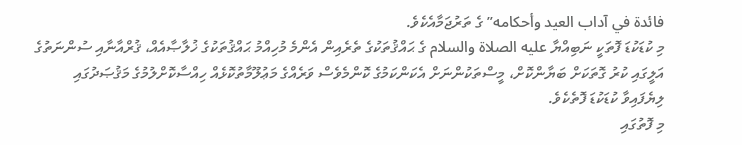فائدة في آداب العيد وأحكامه” ގެ ތަރުޖަމާއެކެވެ.
މި ކުޑަކުޑަ ފޮތަކީ ނަބިއްޔާ عليه الصلاة والسلام ގެ ޙައްޤުތަކުގެ ތެރެއިން އެންމެ މުހިއްމު ޙައްޤުތަކުގެ ޚުލާޞާއެއް، ޤުރްއާނާއި ސުންނަތުގެ އަލީގައި ކުރު ގޮތަކަށް ބަޔާންކޮށް، މީސްތަކުންނަށް އެކަންކަމުގެ ކޮންމެވެސް ވަރެއްގެ މަޢުލޫމާތުކޮޅެއް ހިއްސާކޮށްލުމުގެ މަޤުޞަދުގައި ލިޔެފައިވާ ކުޑަކުޑަ ފޮތެކެވެ.
މި ފޮތުގައި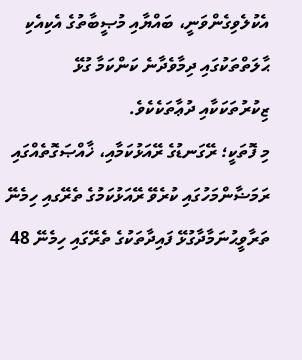އެކުލެވިގެންވަނީ، ބައްޔާއި މުޞީބާތުގެ އެކިއެކި ޙާލަތްތަކުގައި ދިމާވެދާނެ ކަންކަމާ ގުޅޭ ޒިކުރުތަކަކާއި ދުޢާތަކެކެވެ.
މި ފޮތަކީ؛ ރޭގަނޑުގެ ރޭއަޅުކަމާއި، ޚާއްޞަގޮތެއްގައި ރަމަޟާންމަހުގައި ކުރެވޭ ރޭއަޅުކަމުގެ ތެރޭގއި ހިމެނޭ ތަރާވީޙުނަމާދާގުޅޭ ފައިދާތަކުގެ ތެރޭގައި ހިމެނޭ 48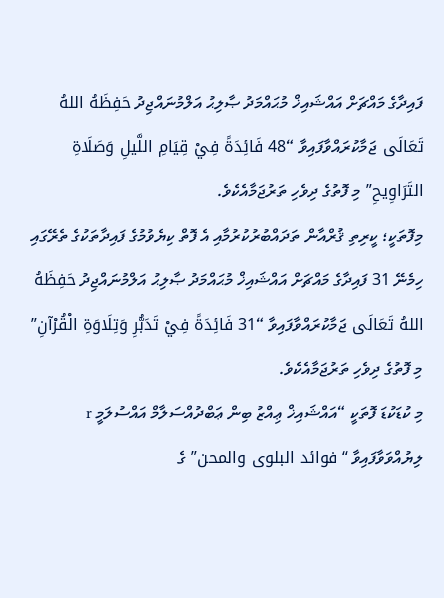ފައިދާގެ މައްޗަށް އައްޝައިޚް މުޙައްމަދު ޞާލިޙު އަލްމުނައްޖިދު حَفِظَهُ اللهُ تَعَالَى ޖަމާކުރައްވާފައިވާ “48 فَائِدَةً فِيْ قِيَامِ اللَّيلِ وَصَلَاةِ التَرَاوِيحِ” މި ފޮތުގެ ދިވެހި ތަރުޖަމާއެކެވެ.
މިފޮތަކީ؛ ކީރިތި ޤުރްއާން ތަދައްބުރުކުރުމާއި އެ ފޮތް ކިޔެވުމުގެ ފައިދާތަކުގެ ތެރޭގައި ހިމެނޭ 31 ފައިދާގެ މައްޗަށް އައްޝައިޚް މުޙައްމަދު ޞާލިޙު އަލްމުނައްޖިދު حَفِظَهُ اللهُ تَعَالَى ޖަމާކުރައްވާފައިވާ “31 فَائِدَةً فِيْ تَدَبُّرِ وَتِلَاوَةِ الْقُرْآنِ” މި ފޮތުގެ ދިވެހި ތަރުޖަމާއެކެވެ.
މި ކުޑަކުޑަ ފޮތަކީ “އައްޝައިޚް ޢިއްޒު ބިން ޢަބްދުއްސަލާމް އައްސުލަމީ r ލިޔުއްވަވާފައިވާ “فوائد البلوى والمحن” ގެ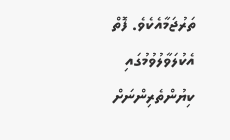ތަރުޖަމާއެކެވެ. ފޮތް އެކުލަވާލުވުމުގައި ކިޔުންތެރިންނަށް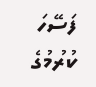ފަސޭހަ ކުރުމުގެ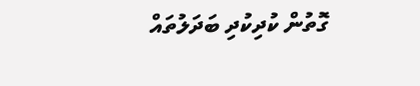ގޮތުން ކުދިކުދި ބަދަލުތައް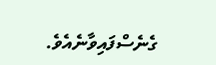ގެނެސްފައިވާނެއެވެ.